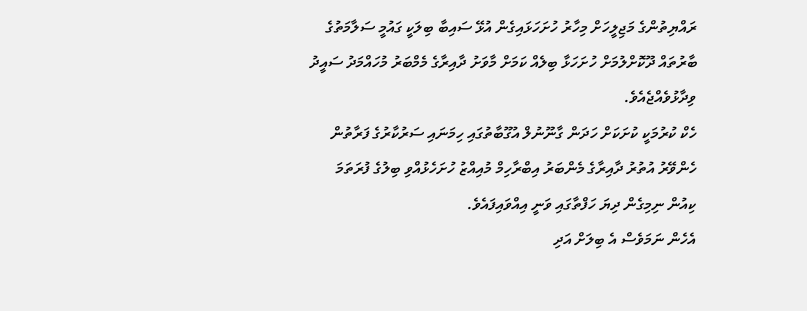ރައްޔިތުންގެ މަޖިލީހަށް މިހާރު ހުށަހަޅައިގެން އުޅޭ ސައިބާ ބިލަކީ ގައުމީ ސަލާމަތުގެ ބާރުތައް ދޫކޮށްލުމަށް ހުށަހަޅާ ބިލެއް ކަމަށް މާވަށު ދާއިރާގެ މެމްބަރު މުހައްމަދު ސައީދު ވިދާޅުވެއްޖެއެވެ.
ހެކް ކުރުމަކީ ކުށަކަށް ހަދަން ގާނޫނުލް އުގޫބާތުގައި ހިމަނައި ސަރުކާރުގެ ފަރާތުން ހެންވޭރު އުތުރު ދާއިރާގެ މެންބަރު އިބްރާހިމް މުއިއްޒު ހުށަހެޅުއްވި ބިލުގެ ފުރަތަމަ ކިއުން ނިމިގެން ދިޔަ ހަފްތާގައި ވަނީ އިއްވައިފައެވެ.
އެހެން ނަމަވެސް އެ ބިލަށް އަދި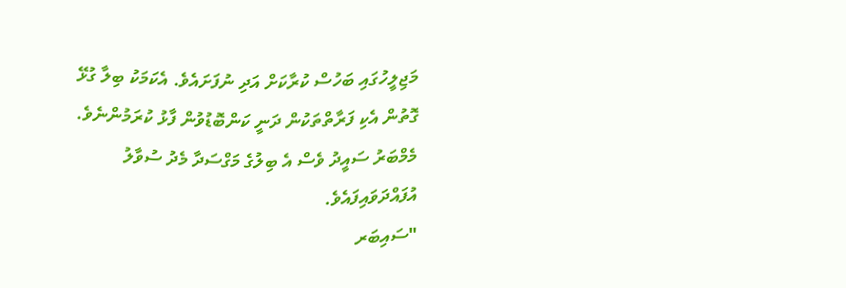މަޖިލީހުގައި ބަހުސް ކުރާކަށް އަދި ނުފަށައެވެ. އެކަމަކު ބިލާ ގުޅޭ ގޮތުން އެކި ފަރާތްތަކުން ދަނީ ކަންބޮޑުވުން ފާޅު ކުރަމުންނެވެ.
މެމްބަރު ސައީދު ވެސް އެ ބިލުގެ މަގްސަދާ މެދު ސުވާލު އުފައްދަވައިފައެވެ.
"ސައިބަރ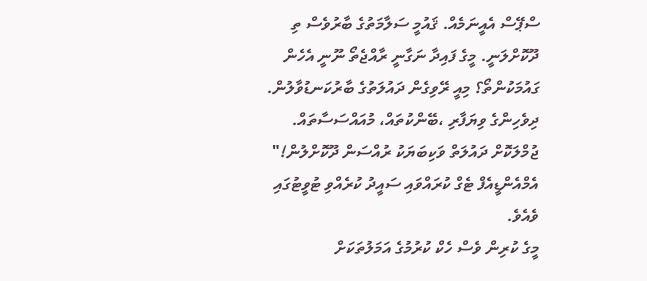ސްޕޭސް އެއީނަމެއް. ޤައުމީ ސަލާމަތުގެ ބާރުވެސް ތި ދޫކޮށްލަނީ. މީގެ ފައިދާ ނަގާނީ ރާއްޖެތޯ ނޫނީ އެހެން ގައުމަކުންތޯ؟ މިއީ ރޭވިގެން ދައުލަތުގެ ބާރުކަނޑުވާލުން. ދިވެހިންގެ ވިޔަފާރި ،ބޭންކުތައް، މުއައްސަސާތައް. ޖުމްލަކޮށް ދައުލަތް ވަކިބަޔަކު ރުއްސަން ދޫކޮށްލުން!" އެމްއެންޑީއެފް ޓެގް ކުރައްވައި ސައީދު ކުރެއްވި ޓުވީޓުގައި ވެއެވެ.
މީގެ ކުރިން ވެސް ހެކް ކުރުމުގެ އަމަލުތަކަށް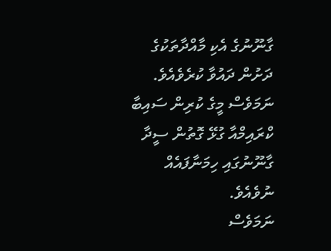ގާނޫނުގެ އެކި މާއްދާތަކުގެ ދަށުން ދައުވާ ކުރެވެއެވެ. ނަމަވެސް މީގެ ކުރިން ސައިބާ ކްރައިމްއާ ގުޅޭ ގޮތުން ސީދާ ގާނޫނުގައި ހިމަނާފައެއް ނުވެއެވެ.
ނަމަވެސް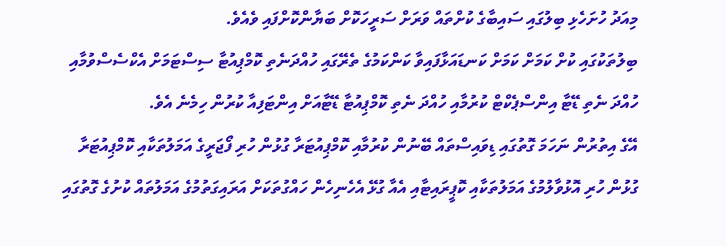މިއަދު ހުށަހެޅި ބިލުގައި ސައިބާގެ ކުށްތައް ވަރަށް ސަރީހަކޮށް ބަޔާންކޮށްފައި ވެއެވެ.
ބިލުތަކުގައި ކުށް ކަމަށް ކަމަށް ކަނޑައަޅާފައިވާ ކަންކަމުގެ ތެރޭގައި ހުއްދަނެތި ކޮމްޕިއުޓާ ސިސްޓަމަށް އެކްސެސްވުމާއި ހުއްދަ ނެތި ޑޭޓާ އިންސްޕެކްޓް ކުރުމާއި ހުއްދަ ނެތި ކޮމްޕިއުޓާ ޑޭޓާއަށް އިންޓަފިއާ ކުރުން ހިމެނެ އެވެ.
އޭގެ އިތުރުން ނަހަމަ ގޮތުގައި ޑިވައިސްތައް ބޭނުން ކުރުމާއި ކޮމްޕިއުޓަރާ ގުޅުން ހުރި ފޯޖަރީގެ އަމަލުތަކާއި ކޮމްޕިއުޓަރާ ގުޅުން ހުރި އޮޅުވާލުމުގެ އަމަލުތަކާއި ކޮޕީރައިޓާއި އެއާ ގުޅޭ އެހެނިހެން ހައްގުތަކަށް އަރައިގަތުމުގެ އަމަލުތައް ކުށުގެ ގޮތުގައި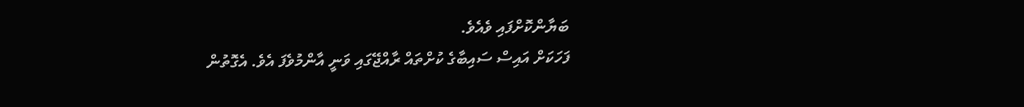ބަޔާންކޮށްފައި ވެއެވެ.
ފަހަކަށް އައިސް ސައިބާގެ ކުށްތައް ރާއްޖޭގައި ވަނީ އާންމުވެފަ އެވެ. އެގޮތުން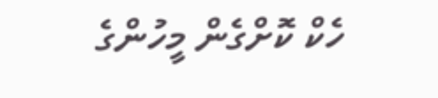ހެކް ކޮށްގެން މީހުންގެ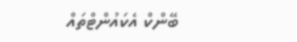ބޭންކް އެކައުންޓްތައް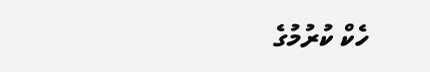ހެކް ކުރުމުގެ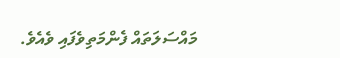މައްސަލަތައް ފެންމަތިވެފައި ވެއެވެ.